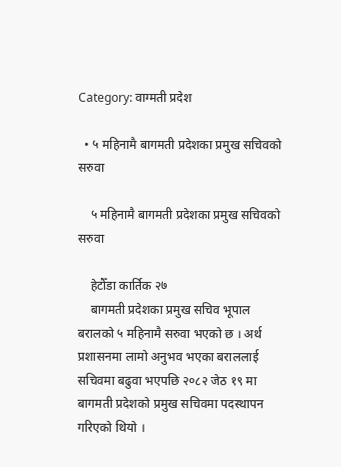Category: वाग्मती प्रदेश

  • ५ महिनामै बागमती प्रदेशका प्रमुख सचिवको सरुवा

    ५ महिनामै बागमती प्रदेशका प्रमुख सचिवको सरुवा

    हेटौँडा कार्तिक २७
    बागमती प्रदेशका प्रमुख सचिव भूपाल बरालको ५ महिनामै सरुवा भएको छ । अर्थ प्रशासनमा लामो अनुभव भएका बराललाई सचिवमा बढुवा भएपछि २०८२ जेठ १९ मा बागमती प्रदेशको प्रमुख सचिवमा पदस्थापन गरिएको थियो ।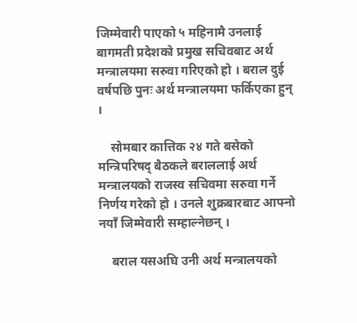जिम्मेवारी पाएको ५ महिनामै उनलाई बागमती प्रदेशको प्रमुख सचिवबाट अर्थ मन्त्रालयमा सरुवा गरिएको हो । बराल दुई वर्षपछि पुनः अर्थ मन्त्रालयमा फर्किएका हुन् ।

    सोमबार कात्तिक २४ गते बसेको मन्त्रिपरिषद् बैठकले बराललाई अर्थ मन्त्रालयको राजस्व सचिवमा सरुवा गर्ने निर्णय गरेको हो । उनले शुक्रबारबाट आफ्नो नयाँ जिम्मेवारी सम्हाल्नेछन् ।

    बराल यसअघि उनी अर्थ मन्त्रालयको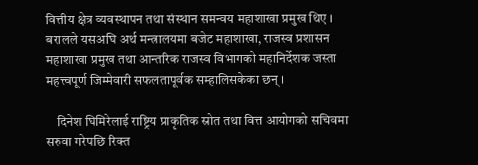वित्तीय क्षेत्र व्यवस्थापन तथा संस्थान समन्वय महाशाखा प्रमुख थिए । बरालले यसअघि अर्थ मन्त्रालयमा बजेट महाशाखा, राजस्व प्रशासन महाशाखा प्रमुख तथा आन्तरिक राजस्व विभागको महानिर्देशक जस्ता महत्त्वपूर्ण जिम्मेवारी सफलतापूर्वक सम्हालिसकेका छन् ।

    दिनेश घिमिरेलाई राष्ट्रिय प्राकृतिक स्रोत तथा वित्त आयोगको सचिवमा सरुवा गरेपछि रिक्त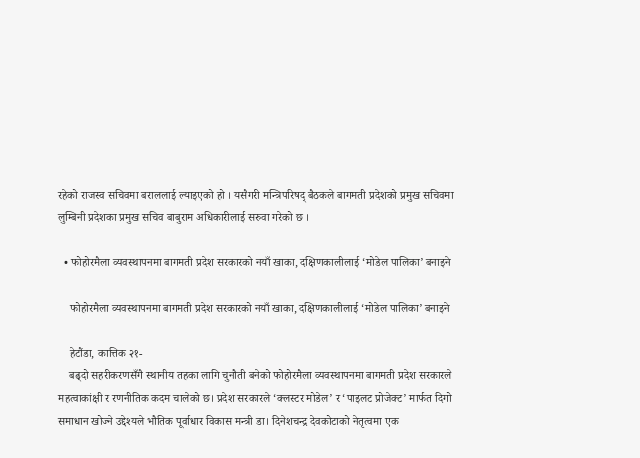रहेको राजस्व सचिवमा बराललाई ल्याइएको हो । यसैगरी मन्त्रिपरिषद् बैठकले बागमती प्रदेशको प्रमुख सचिवमा लुम्बिनी प्रदेशका प्रमुख सचिव बाबुराम अधिकारीलाई सरुवा गरेको छ ।

  • फोहोरमैला व्यवस्थापनमा बागमती प्रदेश सरकारको नयाँ खाका, दक्षिणकालीलाई ‘मोडेल पालिका’ बनाइने

    फोहोरमैला व्यवस्थापनमा बागमती प्रदेश सरकारको नयाँ खाका, दक्षिणकालीलाई ‘मोडेल पालिका’ बनाइने

    हेटौंडा, कात्तिक २१-
    बढ्दो सहरीकरणसँगै स्थानीय तहका लागि चुनौती बनेको फोहोरमैला व्यवस्थापनमा बागमती प्रदेश सरकारले महत्वाकांक्षी र रणनीतिक कदम चालेको छ। प्रदेश सरकारले ‘क्लस्टर मोडेल’ र ‘पाइलट प्रोजेक्ट’ मार्फत दिगो समाधान खोज्ने उद्देश्यले भौतिक पूर्वाधार विकास मन्त्री डा। दिनेशचन्द्र देवकोटाको नेतृत्वमा एक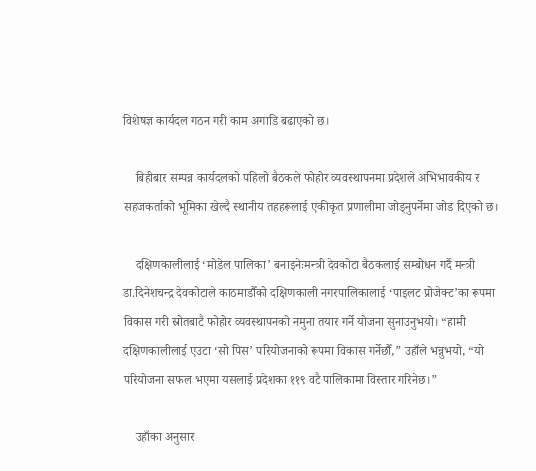विशेषज्ञ कार्यदल गठन गरी काम अगाडि बढाएको छ।

    बिहीबार सम्पन्न कार्यदलको पहिलो बैठकले फोहोर व्यवस्थापनमा प्रदेशले अभिभावकीय र सहजकर्ताको भूमिका खेल्दै स्थानीय तहहरूलाई एकीकृत प्रणालीमा जोड्नुपर्नेमा जोड दिएको छ।

    दक्षिणकालीलाई ‘मोडेल पालिका’ बनाइनेःमन्त्री देवकोटा बैठकलाई सम्बोधन गर्दै मन्त्री डा.दिनेशचन्द्र देवकोटाले काठमाडौँको दक्षिणकाली नगरपालिकालाई ‘पाइलट प्रोजेक्ट’का रूपमा विकास गरी स्रोतबाटै फोहोर व्यवस्थापनको नमुना तयार गर्ने योजना सुनाउनुभयो। “हामी दक्षिणकालीलाई एउटा ‘सो पिस’ परियोजनाको रूपमा विकास गर्नेछौँ,” उहाँले भन्नुभयो, “यो परियोजना सफल भएमा यसलाई प्रदेशका ११९ वटै पालिकामा विस्तार गरिनेछ।”

    उहाँका अनुसार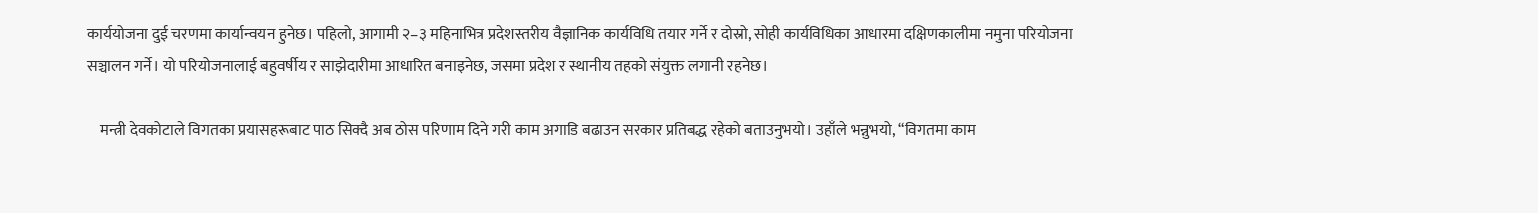कार्ययोजना दुई चरणमा कार्यान्वयन हुनेछ। पहिलो, आगामी २–३ महिनाभित्र प्रदेशस्तरीय वैज्ञानिक कार्यविधि तयार गर्ने र दोस्रो, सोही कार्यविधिका आधारमा दक्षिणकालीमा नमुना परियोजना सञ्चालन गर्ने। यो परियोजनालाई बहुवर्षीय र साझेदारीमा आधारित बनाइनेछ, जसमा प्रदेश र स्थानीय तहको संयुक्त लगानी रहनेछ।

    मन्त्री देवकोटाले विगतका प्रयासहरूबाट पाठ सिक्दै अब ठोस परिणाम दिने गरी काम अगाडि बढाउन सरकार प्रतिबद्ध रहेको बताउनुभयो। उहाँले भन्नुभयो, “विगतमा काम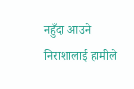नहुँदा आउने निराशालाई हामीले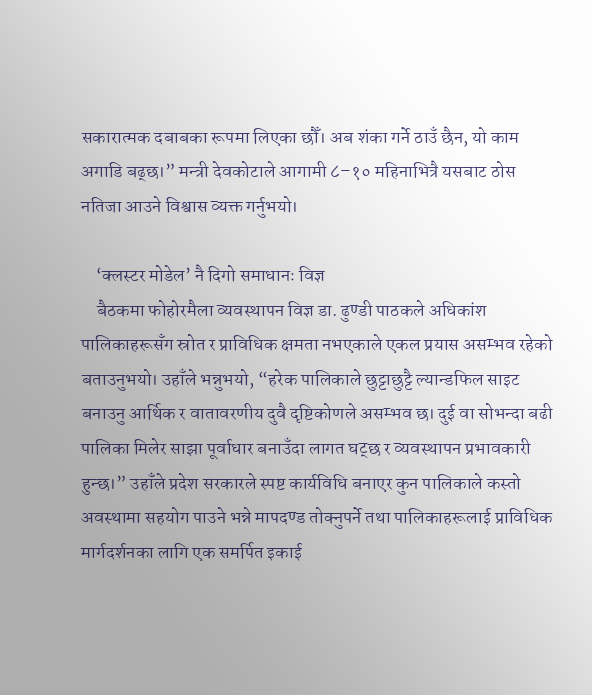सकारात्मक दबाबका रूपमा लिएका छौँ। अब शंका गर्ने ठाउँ छैन, यो काम अगाडि बढ्छ।” मन्त्री देवकोटाले आगामी ८–१० महिनाभित्रै यसबाट ठोस नतिजा आउने विश्वास व्यक्त गर्नुभयो।

    ‘क्लस्टर मोडेल’ नै दिगो समाधानः विज्ञ
    बैठकमा फोहोरमैला व्यवस्थापन विज्ञ डा. ढुण्डी पाठकले अधिकांश पालिकाहरूसँग स्रोत र प्राविधिक क्षमता नभएकाले एकल प्रयास असम्भव रहेको बताउनुभयो। उहाँले भन्नुभयो, “हरेक पालिकाले छुट्टाछुट्टै ल्यान्डफिल साइट बनाउनु आर्थिक र वातावरणीय दुवै दृष्टिकोणले असम्भव छ। दुई वा सोभन्दा बढी पालिका मिलेर साझा पूर्वाधार बनाउँदा लागत घट्छ र व्यवस्थापन प्रभावकारी हुन्छ।” उहाँले प्रदेश सरकारले स्पष्ट कार्यविधि बनाएर कुन पालिकाले कस्तो अवस्थामा सहयोग पाउने भन्ने मापदण्ड तोक्नुपर्ने तथा पालिकाहरूलाई प्राविधिक मार्गदर्शनका लागि एक समर्पित इकाई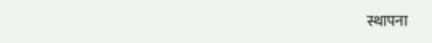स्थापना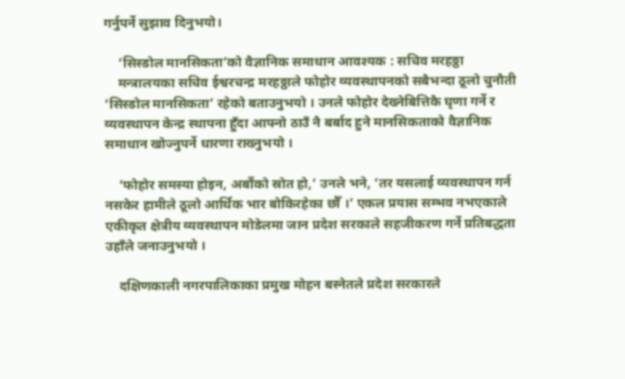गर्नुपर्ने सुझाव दिनुभयो।

    ‘सिस्डोल मानसिकता’को वैज्ञानिक समाधान आवश्यक : सचिव मरहठ्ठा
    मन्त्रालयका सचिव ईश्वरचन्द्र मरहठ्ठाले फोहोर व्यवस्थापनको सबैभन्दा ठूलो चुनौती ‘सिस्डोल मानसिकता’ रहेको बताउनुभयो । उनले फोहोर देख्नेबित्तिकै घृणा गर्ने र व्यवस्थापन केन्द्र स्थापना हुँदा आफ्नो ठाउँ नै बर्बाद हुने मानसिकताको वैज्ञानिक समाधान खोज्नुपर्ने धारणा राख्नुभयो ।

    ‘फोहोर समस्या होइन, अर्बौंको स्रोत हो,’ उनले भने, ‘तर यसलाई व्यवस्थापन गर्न नसकेर हामीले ठूलो आर्थिक भार बोकिरहेका छौँ ।’ एकल प्रयास सम्भव नभएकाले एकीकृत क्षेत्रीय व्यवस्थापन मोडेलमा जान प्रदेश सरकाले सहजीकरण गर्ने प्रतिबद्धता उहाँले जनाउनुभयो ।

    दक्षिणकाली नगरपालिकाका प्रमुख मोहन बस्नेतले प्रदेश सरकारले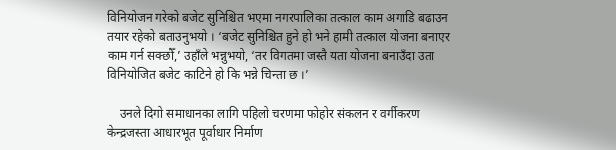विनियोजन गरेको बजेट सुनिश्चित भएमा नगरपालिका तत्काल काम अगाडि बढाउन तयार रहेको बताउनुभयो । ‘बजेट सुनिश्चित हुने हो भने हामी तत्काल योजना बनाएर काम गर्न सक्छौँ,’ उहाँले भन्नुभयो, ‘तर विगतमा जस्तै यता योजना बनाउँदा उता विनियोजित बजेट काटिने हो कि भन्ने चिन्ता छ ।’

    उनले दिगो समाधानका लागि पहिलो चरणमा फोहोर संकलन र वर्गीकरण केन्द्रजस्ता आधारभूत पूर्वाधार निर्माण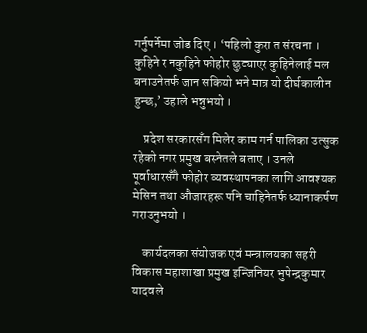गर्नुपर्नेमा जोड दिए । ‘पहिलो कुरा त संरचना । कुहिने र नकुहिने फोहोर छुट्याएर कुहिनेलाई मल बनाउनेतर्फ जान सकियो भने मात्र यो दीर्घकालीन हुन्छ,’ उहाले भन्नुभयो ।

    प्रदेश सरकारसँग मिलेर काम गर्न पालिका उत्सुक रहेको नगर प्रमुख बस्नेतले बताए । उनले पूर्वाधारसँगै फोहोर व्यवस्थापनका लागि आवश्यक मेसिन तथा औजारहरू पनि चाहिनेतर्फ ध्यानाकर्षण गराउनुभयो ।

    कार्यदलका संयोजक एवं मन्त्रालयका सहरी विकास महाशाखा प्रमुख इन्जिनियर भुपेन्द्रकुमार यादवले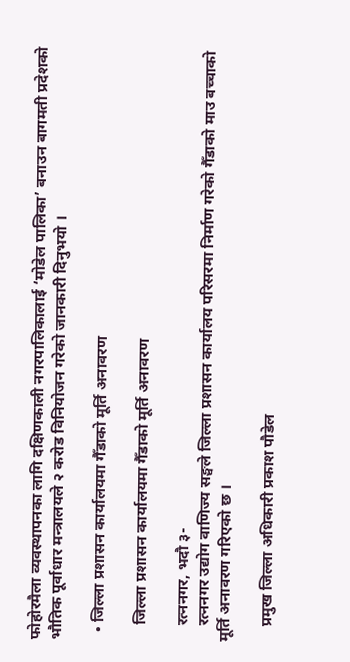फोहोरमैला व्यवस्थापनका लागि दक्षिणकाली नगरपालिकालाई ‘मोडेल पालिका’ बनाउन बागमती प्रदेशको भौतिक पूर्वाधार मन्त्रालयले २ करोड विनियोजन गरेको जानकारी दिनुभयो ।

  • जिल्ला प्रशासन कार्यालयमा गैँडाको मूर्ति अनावरण

    जिल्ला प्रशासन कार्यालयमा गैँडाको मूर्ति अनावरण

    रत्ननगर, भदौ ३-
    रत्ननगर उद्योग वाणिज्य सङ्घले जिल्ला प्रशासन कार्यालय परिसरमा निर्माण गरेको गैँडाको माउ बच्चाको मूर्ति अनावरण गरिएको छ ।

    प्रमुख जिल्ला अधिकारी प्रकाश पौडेल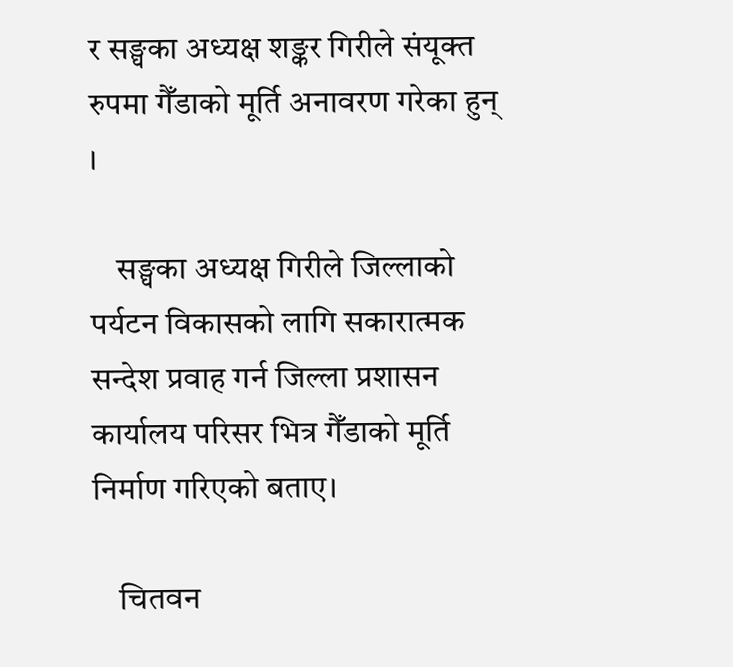र सङ्घका अध्यक्ष शङ्कर गिरीले संयूक्त रुपमा गैँडाको मूर्ति अनावरण गरेका हुन् ।

    सङ्घका अध्यक्ष गिरीले जिल्लाको पर्यटन विकासको लागि सकारात्मक सन्देश प्रवाह गर्न जिल्ला प्रशासन कार्यालय परिसर भित्र गैँडाको मूर्ति निर्माण गरिएको बताए।

    चितवन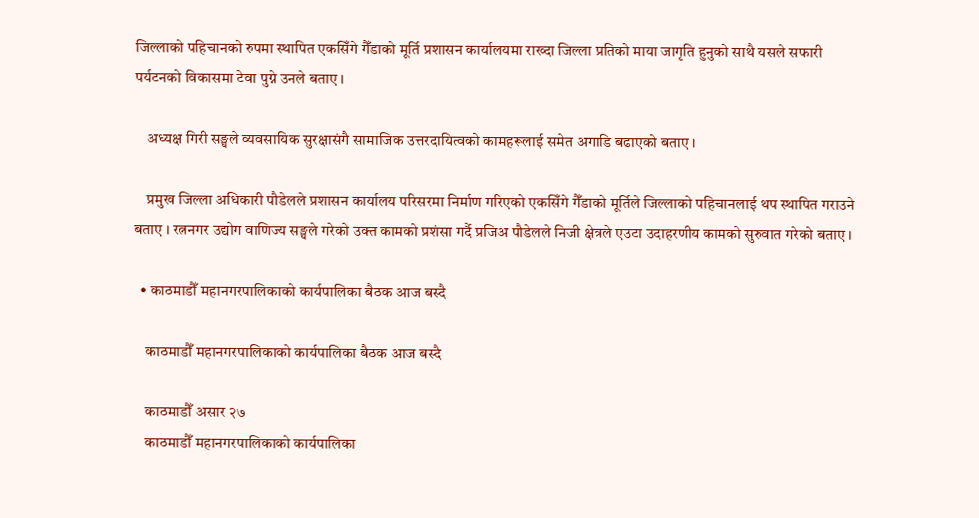जिल्लाको पहिचानको रुपमा स्थापित एकसिँगे गैँडाको मूर्ति प्रशासन कार्यालयमा राख्दा जिल्ला प्रतिको माया जागृति हुनुको साथै यसले सफारी पर्यटनको विकासमा टेवा पुग्ने उनले बताए ।

    अध्यक्ष गिरी सङ्घले व्यवसायिक सुरक्षासंगै सामाजिक उत्तरदायित्वको कामहरूलाई समेत अगाडि बढाएको बताए ।

    प्रमुख जिल्ला अधिकारी पौडेलले प्रशासन कार्यालय परिसरमा निर्माण गरिएको एकसिँगे गैँडाको मूर्तिले जिल्लाको पहिचानलाई थप स्थापित गराउने बताए । रत्ननगर उद्योग वाणिज्य सङ्घले गरेको उक्त कामको प्रशंसा गर्दै प्रजिअ पौडेलले निजी क्षेत्रले एउटा उदाहरणीय कामको सुरुवात गरेको बताए ।

  • काठमाडौँ महानगरपालिकाको कार्यपालिका बैठक आज बस्दै

    काठमाडौँ महानगरपालिकाको कार्यपालिका बैठक आज बस्दै

    काठमाडौँ असार २७
    काठमाडौँ महानगरपालिकाको कार्यपालिका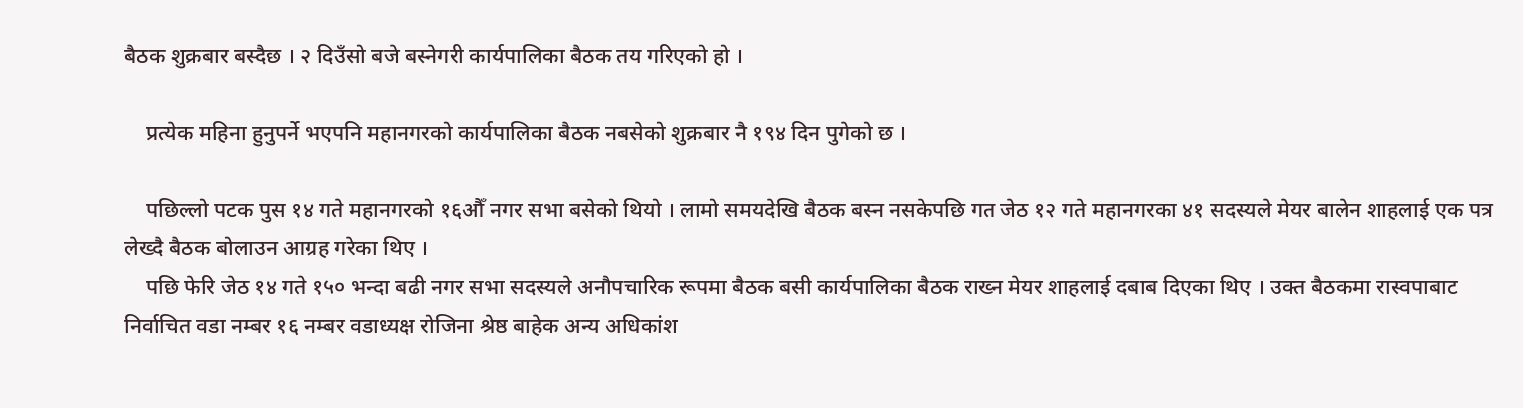बैठक शुक्रबार बस्दैछ । २ दिउँसो बजे बस्नेगरी कार्यपालिका बैठक तय गरिएको हो ।

    प्रत्येक महिना हुनुपर्ने भएपनि महानगरको कार्यपालिका बैठक नबसेको शुक्रबार नै १९४ दिन पुगेको छ ।

    पछिल्लो पटक पुस १४ गते महानगरको १६औँ नगर सभा बसेको थियो । लामो समयदेखि बैठक बस्न नसकेपछि गत जेठ १२ गते महानगरका ४१ सदस्यले मेयर बालेन शाहलाई एक पत्र लेख्दै बैठक बोलाउन आग्रह गरेका थिए ।
    पछि फेरि जेठ १४ गते १५० भन्दा बढी नगर सभा सदस्यले अनौपचारिक रूपमा बैठक बसी कार्यपालिका बैठक राख्न मेयर शाहलाई दबाब दिएका थिए । उक्त बैठकमा रास्वपाबाट निर्वाचित वडा नम्बर १६ नम्बर वडाध्यक्ष रोजिना श्रेष्ठ बाहेक अन्य अधिकांश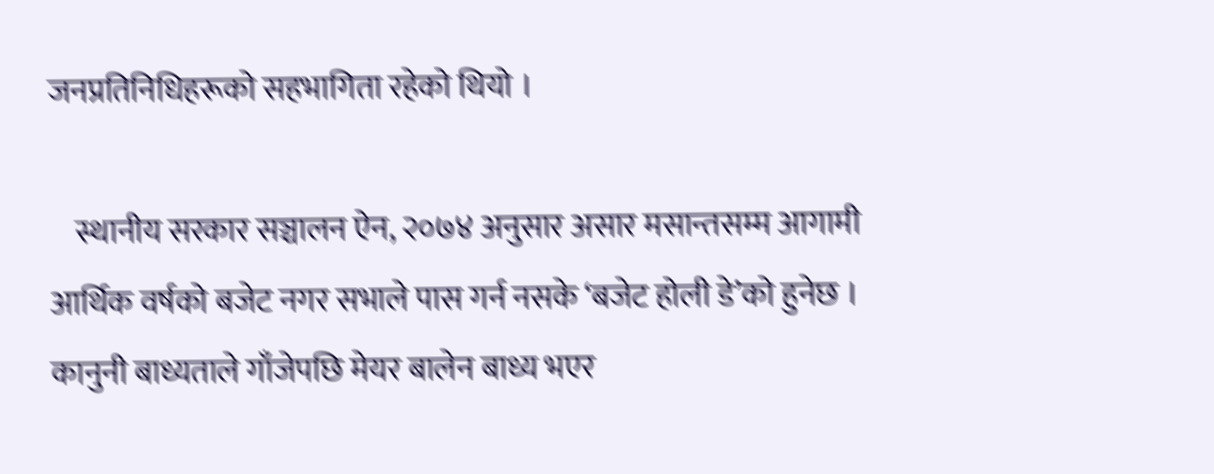जनप्रतिनिधिहरूको सहभागिता रहेको थियो ।

    स्थानीय सरकार सञ्चालन ऐन, २०७४ अनुसार असार मसान्तसम्म आगामी आर्थिक वर्षको बजेट नगर सभाले पास गर्न नसके ‘बजेट होली डे’को हुनेछ । कानुनी बाध्यताले गाँजेपछि मेयर बालेन बाध्य भएर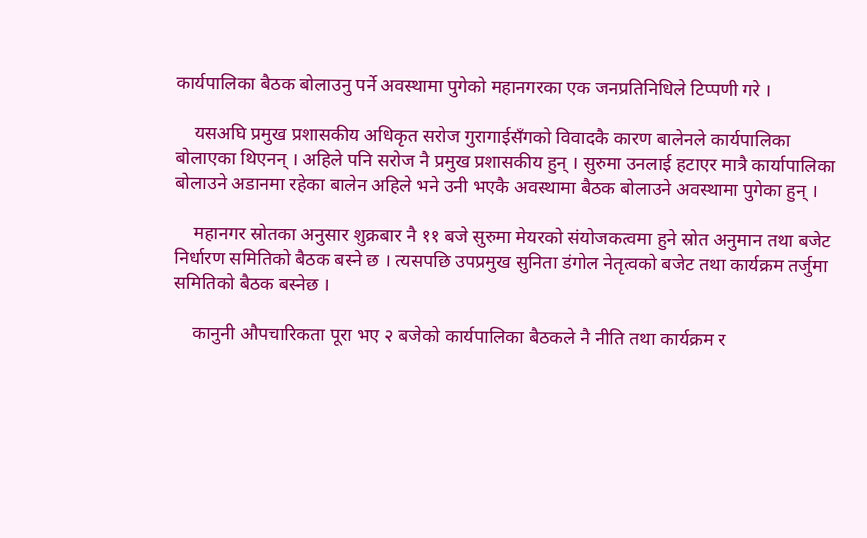कार्यपालिका बैठक बोलाउनु पर्ने अवस्थामा पुगेको महानगरका एक जनप्रतिनिधिले टिप्पणी गरे ।

    यसअघि प्रमुख प्रशासकीय अधिकृत सरोज गुरागाईसँगको विवादकै कारण बालेनले कार्यपालिका बोलाएका थिएनन् । अहिले पनि सरोज नै प्रमुख प्रशासकीय हुन् । सुरुमा उनलाई हटाएर मात्रै कार्यापालिका बोलाउने अडानमा रहेका बालेन अहिले भने उनी भएकै अवस्थामा बैठक बोलाउने अवस्थामा पुगेका हुन् ।

    महानगर स्रोतका अनुसार शुक्रबार नै ११ बजे सुरुमा मेयरको संयोजकत्वमा हुने स्रोत अनुमान तथा बजेट निर्धारण समितिको बैठक बस्ने छ । त्यसपछि उपप्रमुख सुनिता डंगोल नेतृत्वको बजेट तथा कार्यक्रम तर्जुमा समितिको बैठक बस्नेछ ।

    कानुनी औपचारिकता पूरा भए २ बजेको कार्यपालिका बैठकले नै नीति तथा कार्यक्रम र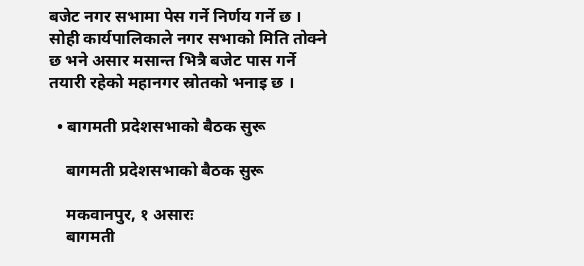बजेट नगर सभामा पेस गर्ने निर्णय गर्ने छ । सोही कार्यपालिकाले नगर सभाको मिति तोक्ने छ भने असार मसान्त भित्रै बजेट पास गर्ने तयारी रहेको महानगर स्रोतको भनाइ छ ।

  • बागमती प्रदेशसभाको बैठक सुरू

    बागमती प्रदेशसभाको बैठक सुरू

    मकवानपुर, १ असारः
    बागमती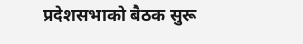प्रदेशसभाको बैठक सुरू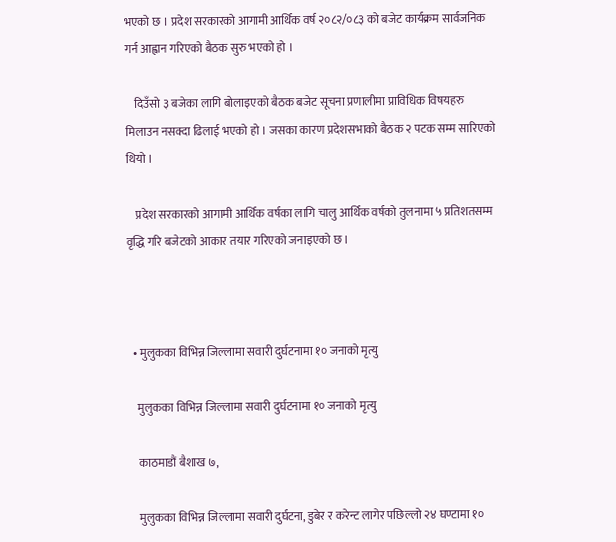भएको छ । प्रदेश सरकारको आगामी आर्थिक वर्ष २०८२/०८३ को बजेट कार्यक्रम सार्वजनिक गर्न आह्वान गरिएको बैठक सुरु भएको हो ।

    दिउँसो ३ बजेका लागि बोलाइएको बैठक बजेट सूचना प्रणालीमा प्राविधिक विषयहरु मिलाउन नसक्दा ढिलाई भएको हो । जसका कारण प्रदेशसभाको बैठक २ पटक सम्म सारिएको थियो ।

    प्रदेश सरकारको आगामी आर्थिक वर्षका लागि चालु आर्थिक वर्षको तुलनामा ५ प्रतिशतसम्म वृद्धि गरि बजेटको आकार तयार गरिएको जनाइएको छ ।



  • मुलुकका विभिन्न जिल्लामा सवारी दुर्घटनामा १० जनाको मृत्यु

    मुलुकका विभिन्न जिल्लामा सवारी दुर्घटनामा १० जनाको मृत्यु

    काठमाडौं बैशाख ७,

    मुलुकका विभिन्न जिल्लामा सवारी दुर्घटना, डुबेर र करेन्ट लागेर पछिल्लो २४ घण्टामा १०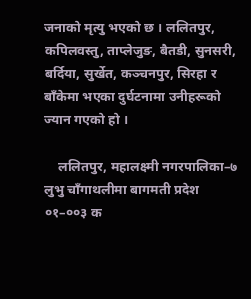जनाको मृत्यु भएको छ । ललितपुर, कपिलवस्तु, ताप्लेजुङ, बैतडी, सुनसरी, बर्दिया, सुर्खेत, कञ्चनपुर, सिरहा र बाँकेमा भएका दुर्घटनामा उनीहरूको ज्यान गएको हो ।

    ललितपुर, महालक्ष्मी नगरपालिका–७ लुभु चाँगाथलीमा बागमती प्रदेश ०१–००३ क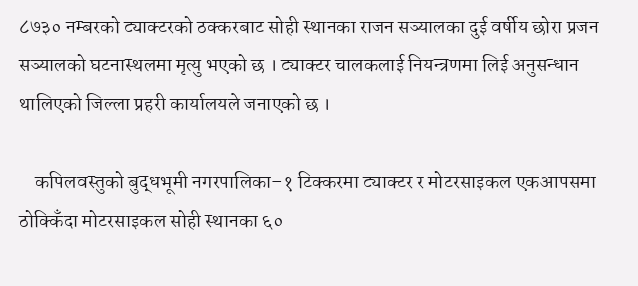८७३० नम्बरको ट्याक्टरको ठक्करबाट सोही स्थानका राजन सञ्यालका दुई वर्षीय छोरा प्रजन सञ्यालको घटनास्थलमा मृत्यु भएको छ । ट्याक्टर चालकलाई नियन्त्रणमा लिई अनुसन्धान थालिएको जिल्ला प्रहरी कार्यालयले जनाएको छ ।

    कपिलवस्तुको बुद्धभूमी नगरपालिका–१ टिक्करमा ट्याक्टर र मोटरसाइकल एकआपसमा ठोक्किँदा मोटरसाइकल सोही स्थानका ६०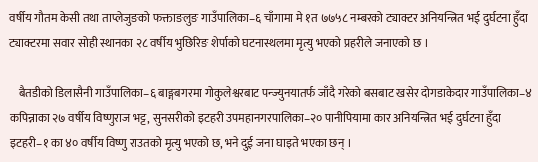वर्षीय गौतम केसी तथा ताप्लेजुङको फक्ताङलुङ गाउँपालिका–६ चाँगामा मे १त ७७५८ नम्बरको ट्याक्टर अनियन्त्रित भई दुर्घटना हुँदा ट्याक्टरमा सवार सोही स्थानका २८ वर्षीय भुछिरिङ शेर्पाको घटनास्थलमा मृत्यु भएको प्रहरीले जनाएको छ ।

    बैतडीको डिलासैनी गाउँपालिका–६ बाङ्गबगरमा गोकुलेश्वरबाट पन्ज्युनयातर्फ जाँदै गरेको बसबाट खसेर दोगडाकेदार गाउँपालिका–४ कपिन्नाका २७ वर्षीय विष्णुराज भट्ट, सुनसरीको इटहरी उपमहानगरपालिका–२० पानीपियामा कार अनियन्त्रित भई दुर्घटना हुँदा इटहरी–१ का ४० वर्षीय विष्णु राउतको मृत्यु भएको छ, भने दुई जना घाइते भएका छन् ।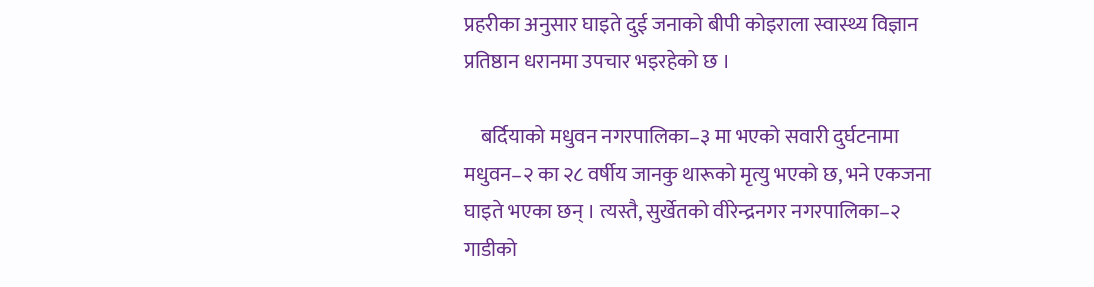प्रहरीका अनुसार घाइते दुई जनाको बीपी कोइराला स्वास्थ्य विज्ञान प्रतिष्ठान धरानमा उपचार भइरहेको छ ।

    बर्दियाको मधुवन नगरपालिका–३ मा भएको सवारी दुर्घटनामा मधुवन–२ का २८ वर्षीय जानकु थारूको मृत्यु भएको छ, भने एकजना घाइते भएका छन् । त्यस्तै, सुर्खेतको वीरेन्द्रनगर नगरपालिका–२ गाडीको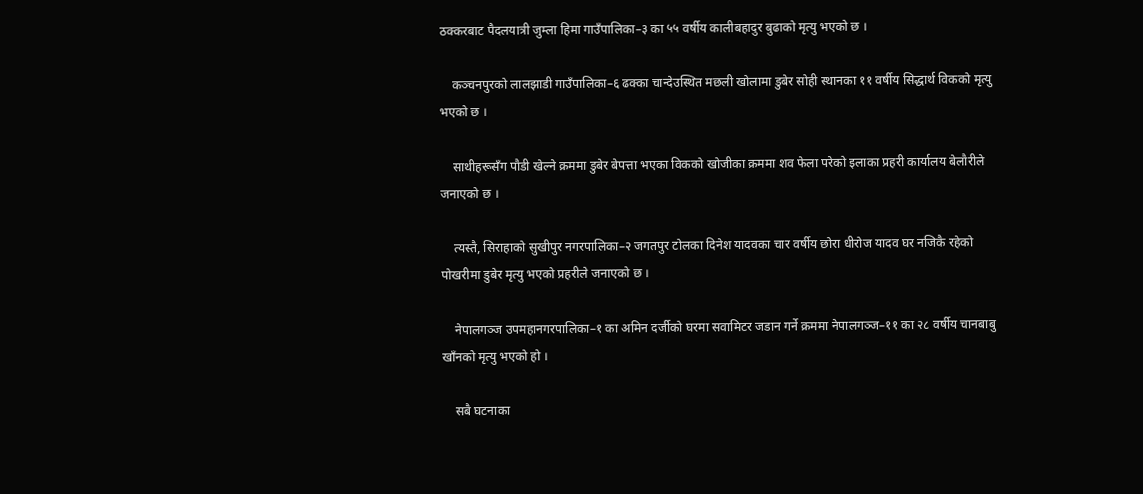ठक्करबाट पैदलयात्री जुम्ला हिमा गाउँपालिका–३ का ५५ वर्षीय कालीबहादुर बुढाको मृत्यु भएको छ ।

    कञ्चनपुरको लालझाडी गाउँपालिका–६ ढक्का चान्देउस्थित मछली खोलामा डुबेर सोही स्थानका ११ वर्षीय सिद्धार्थ विकको मृत्यु भएको छ ।

    साथीहरूसँग पौडी खेल्ने क्रममा डुबेर बेपत्ता भएका विकको खोजीका क्रममा शव फेला परेको इलाका प्रहरी कार्यालय बेलौरीले जनाएको छ ।

    त्यस्तै, सिराहाको सुखीपुर नगरपालिका–२ जगतपुर टोलका दिनेश यादवका चार वर्षीय छोरा धीरोज यादव घर नजिकै रहेको पोखरीमा डुबेर मृत्यु भएको प्रहरीले जनाएको छ ।

    नेपालगञ्ज उपमहानगरपालिका–१ का अमिन दर्जीको घरमा सवामिटर जडान गर्ने क्रममा नेपालगञ्ज–११ का २८ वर्षीय चानबाबु खाँनको मृत्यु भएको हो ।

    सबै घटनाका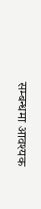सम्बन्धमा आवश्यक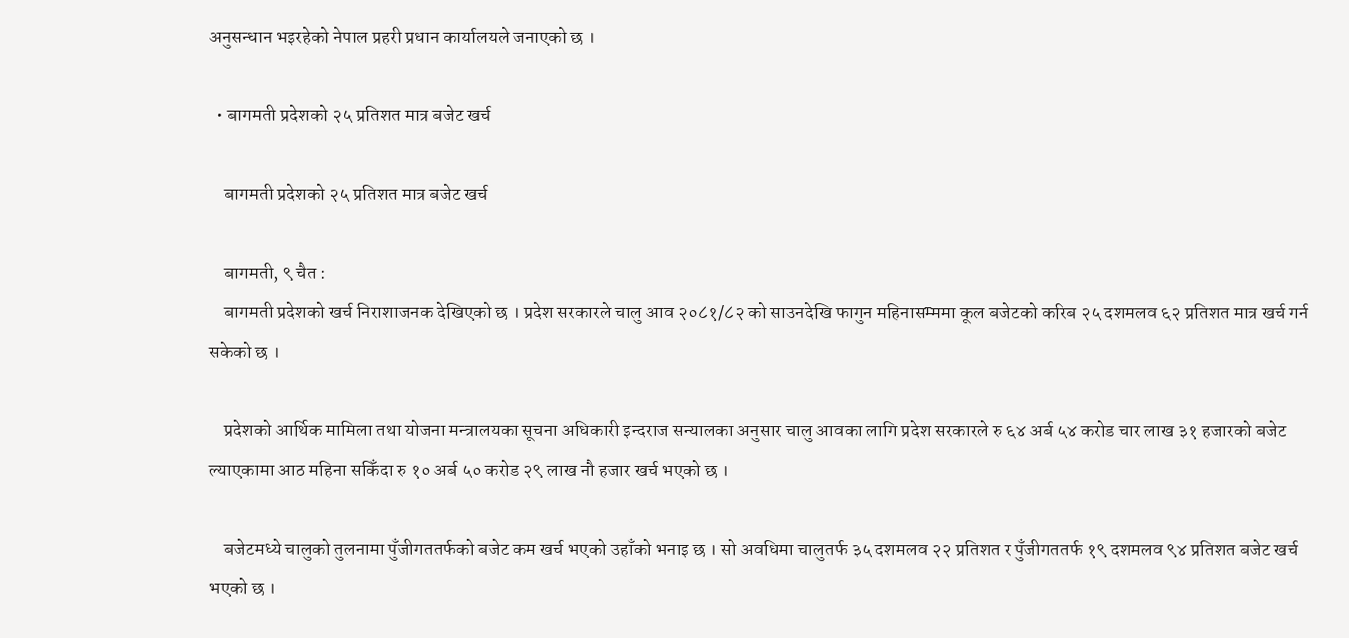अनुसन्धान भइरहेको नेपाल प्रहरी प्रधान कार्यालयले जनाएको छ ।

  • बागमती प्रदेशको २५ प्रतिशत मात्र बजेट खर्च

    बागमती प्रदेशको २५ प्रतिशत मात्र बजेट खर्च

    बागमती, ९ चैत :
    बागमती प्रदेशको खर्च निराशाजनक देखिएको छ । प्रदेश सरकारले चालु आव २०८१/८२ को साउनदेखि फागुन महिनासम्ममा कूल बजेटको करिब २५ दशमलव ६२ प्रतिशत मात्र खर्च गर्न सकेको छ ।

    प्रदेशको आर्थिक मामिला तथा योजना मन्त्रालयका सूचना अधिकारी इन्दराज सन्यालका अनुसार चालु आवका लागि प्रदेश सरकारले रु ६४ अर्ब ५४ करोड चार लाख ३१ हजारको बजेट ल्याएकामा आठ महिना सकिँदा रु १० अर्ब ५० करोड २९ लाख नौ हजार खर्च भएको छ ।

    बजेटमध्ये चालुको तुलनामा पुँजीगततर्फको बजेट कम खर्च भएको उहाँको भनाइ छ । सो अवधिमा चालुतर्फ ३५ दशमलव २२ प्रतिशत र पुँजीगततर्फ १९ दशमलव ९४ प्रतिशत बजेट खर्च भएको छ ।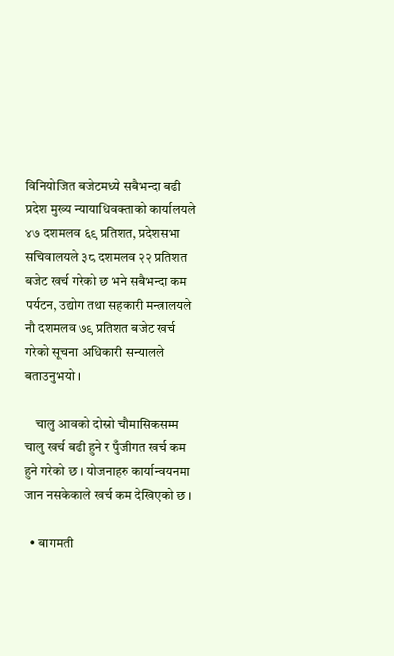विनियोजित बजेटमध्ये सबैभन्दा बढी प्रदेश मुख्य न्यायाधिवक्ताको कार्यालयले ४७ दशमलव ६९ प्रतिशत, प्रदेशसभा सचिवालयले ३८ दशमलव २२ प्रतिशत बजेट खर्च गरेको छ भने सबैभन्दा कम पर्यटन, उद्योग तथा सहकारी मन्त्रालयले नौ दशमलव ७९ प्रतिशत बजेट खर्च गरेको सूचना अधिकारी सन्यालले बताउनुभयो ।

    चालु आवको दोस्रो चौमासिकसम्म चालु खर्च बढी हुने र पुँजीगत खर्च कम हुने गरेको छ । योजनाहरु कार्यान्वयनमा जान नसकेकाले खर्च कम देखिएको छ ।

  • बागमती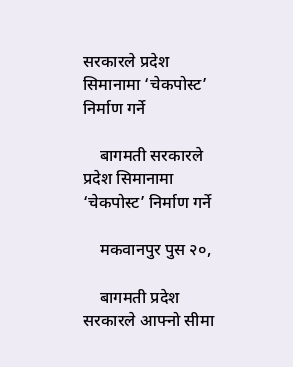सरकारले प्रदेश सिमानामा ‘चेकपोस्ट’ निर्माण गर्ने

    बागमती सरकारले प्रदेश सिमानामा ‘चेकपोस्ट’ निर्माण गर्ने

    मकवानपुर पुस २०,

    बागमती प्रदेश सरकारले आफ्नो सीमा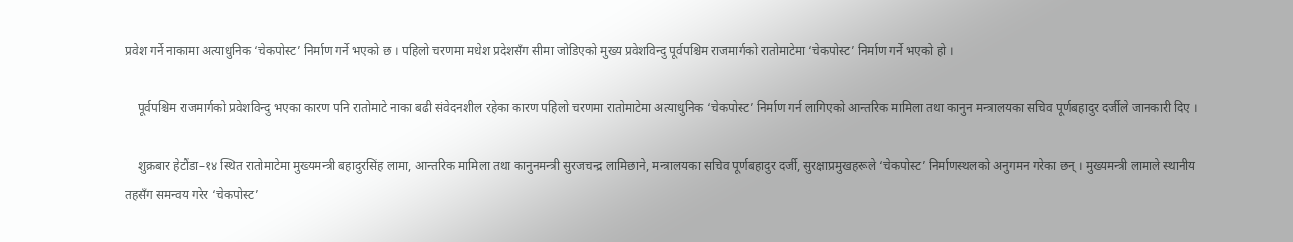प्रवेश गर्ने नाकामा अत्याधुनिक ‘चेकपोस्ट’ निर्माण गर्ने भएको छ । पहिलो चरणमा मधेश प्रदेशसँग सीमा जोडिएको मुख्य प्रवेशविन्दु पूर्वपश्चिम राजमार्गको रातोमाटेमा ‘चेकपोस्ट’ निर्माण गर्ने भएको हो ।

    पूर्वपश्चिम राजमार्गको प्रवेशविन्दु भएका कारण पनि रातोमाटे नाका बढी संवेदनशील रहेका कारण पहिलो चरणमा रातोमाटेमा अत्याधुनिक ‘चेकपोस्ट’ निर्माण गर्न लागिएको आन्तरिक मामिला तथा कानुन मन्त्रालयका सचिव पूर्णबहादुर दर्जीले जानकारी दिए ।

    शुक्रबार हेटौंडा–१४ स्थित रातोमाटेमा मुख्यमन्त्री बहादुरसिंह लामा, आन्तरिक मामिला तथा कानुनमन्त्री सुरजचन्द्र लामिछाने, मन्त्रालयका सचिव पूर्णबहादुर दर्जी, सुरक्षाप्रमुखहरूले ‘चेकपोस्ट’ निर्माणस्थलको अनुगमन गरेका छन् । मुख्यमन्त्री लामाले स्थानीय तहसँग समन्वय गरेर ‘चेकपोस्ट’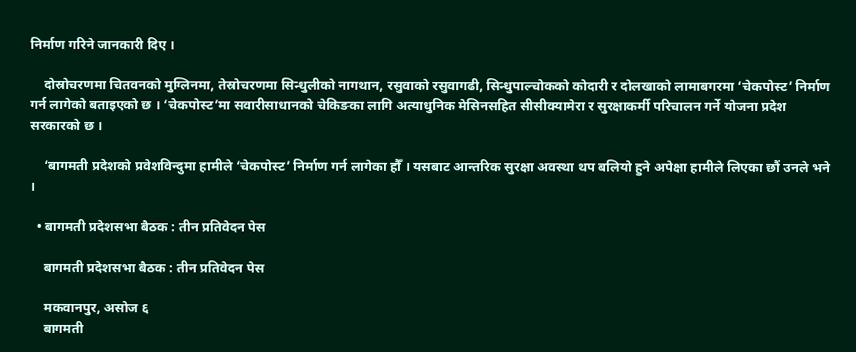निर्माण गरिने जानकारी दिए ।

    दोस्रोचरणमा चितवनको मुग्लिनमा, तेस्रोचरणमा सिन्धुलीको नागथान, रसुवाको रसुवागढी, सिन्धुपाल्चोकको कोदारी र दोलखाको लामाबगरमा ‘चेकपोस्ट’ निर्माण गर्न लागेको बताइएको छ । ‘चेकपोस्ट’मा सवारीसाधानको चेकिङका लागि अत्याधुनिक मेसिनसहित सीसीक्यामेरा र सुरक्षाकर्मी परिचालन गर्ने योजना प्रदेश सरकारको छ ।

    ‘बागमती प्रदेशको प्रवेशविन्दुमा हामीले ‘चेकपोस्ट’ निर्माण गर्न लागेका हौँ । यसबाट आन्तरिक सुरक्षा अवस्था थप बलियो हुने अपेक्षा हामीले लिएका छौं उनले भने ।

  • बागमती प्रदेशसभा बैठक : तीन प्रतिवेदन पेस

    बागमती प्रदेशसभा बैठक : तीन प्रतिवेदन पेस

    मकवानपुर, असोज ६
    बागमती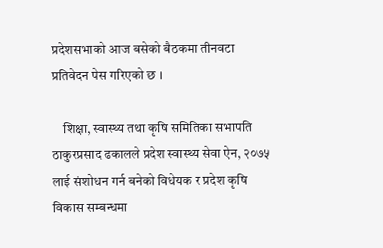प्रदेशसभाको आज बसेको बैठकमा तीनवटा प्रतिवेदन पेस गरिएको छ ।

    शिक्षा, स्वास्थ्य तथा कृषि समितिका सभापति ठाकुरप्रसाद ढकालले प्रदेश स्वास्थ्य सेवा ऐन, २०७५ लाई संशोधन गर्न बनेको विधेयक र प्रदेश कृषि विकास सम्बन्धमा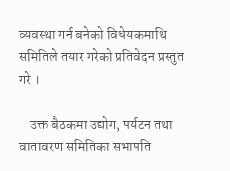व्यवस्था गर्न बनेको विधेयकमाथि समितिले तयार गरेको प्रतिवेदन प्रस्तुत गरे ।

    उक्त बैठकमा उद्योग, पर्यटन तथा वातावरण समितिका सभापति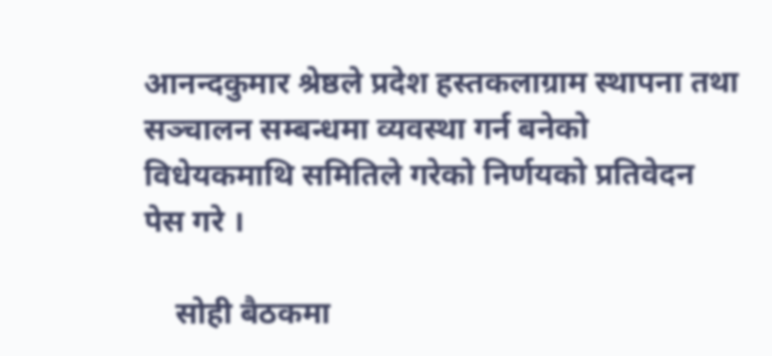आनन्दकुमार श्रेष्ठले प्रदेश हस्तकलाग्राम स्थापना तथा सञ्चालन सम्बन्धमा व्यवस्था गर्न बनेको विधेयकमाथि समितिले गरेको निर्णयको प्रतिवेदन पेस गरे ।

    सोही बैठकमा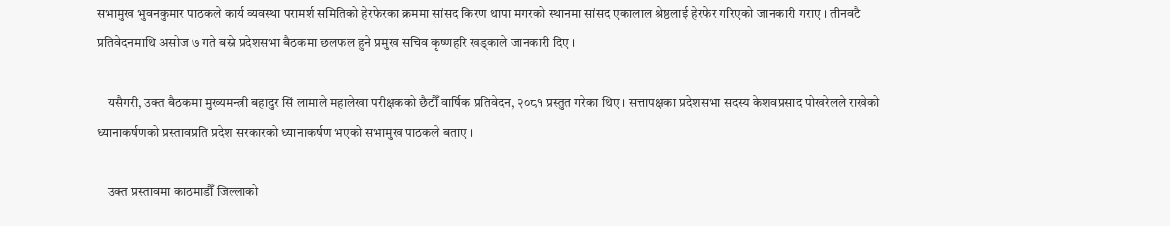सभामुख भुवनकुमार पाठकले कार्य व्यवस्था परामर्श समितिको हेरफेरका क्रममा सांसद किरण थापा मगरको स्थानमा सांसद एकालाल श्रेष्ठलाई हेरफेर गरिएको जानकारी गराए । तीनवटै प्रतिवेदनमाथि असोज ७ गते बस्ने प्रदेशसभा बैठकमा छलफल हुने प्रमुख सचिव कृष्णहरि खड्काले जानकारी दिए ।

    यसैगरी, उक्त बैठकमा मुख्यमन्त्री बहादुर सिं लामाले महालेखा परीक्षकको छैटौँ वार्षिक प्रतिवेदन, २०८१ प्रस्तुत गरेका थिए । सत्तापक्षका प्रदेशसभा सदस्य केशवप्रसाद पोखरेलले राखेको ध्यानाकर्षणको प्रस्तावप्रति प्रदेश सरकारको ध्यानाकर्षण भएको सभामुख पाठकले बताए ।

    उक्त प्रस्तावमा काठमाडौँ जिल्लाको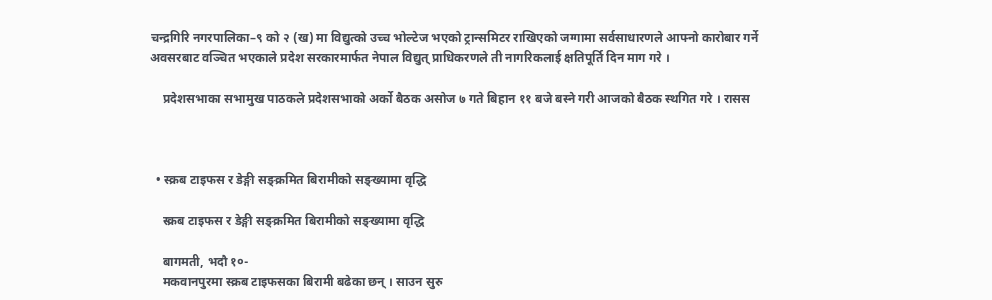चन्द्रगिरि नगरपालिका–९ को २ (ख) मा विद्युत्को उच्च भोल्टेज भएको ट्रान्समिटर राखिएको जग्गामा सर्वसाधारणले आफ्नो कारोबार गर्ने अवसरबाट वञ्चित भएकाले प्रदेश सरकारमार्फत नेपाल विद्युत् प्राधिकरणले ती नागरिकलाई क्षतिपूर्ति दिन माग गरे ।

    प्रदेशसभाका सभामुख पाठकले प्रदेशसभाको अर्को बैठक असोज ७ गते बिहान ११ बजे बस्ने गरी आजको बैठक स्थगित गरे । रासस



  • स्क्रब टाइफस र डेङ्गी सङ्क्रमित बिरामीको सङ्ख्यामा वृद्धि

    स्क्रब टाइफस र डेङ्गी सङ्क्रमित बिरामीको सङ्ख्यामा वृद्धि

    बागमती, भदौ १०-
    मकवानपुरमा स्क्रब टाइफसका बिरामी बढेका छन् । साउन सुरु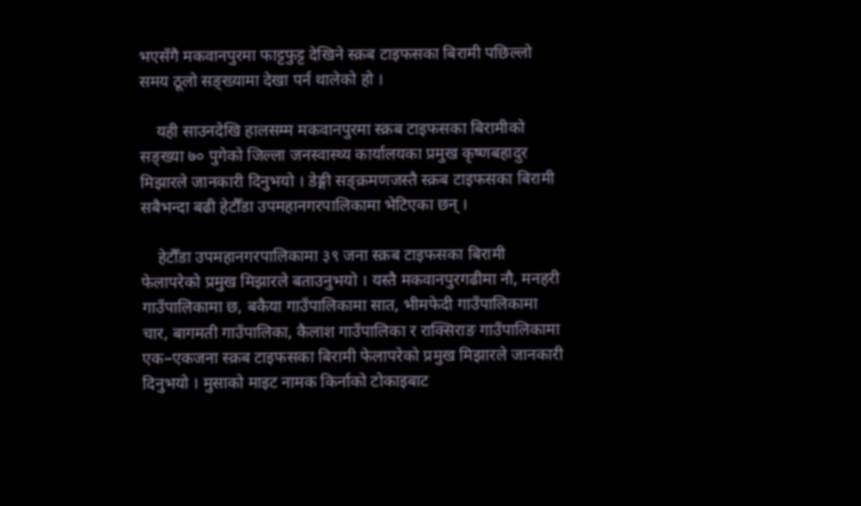भएसँगै मकवानपुरमा फाट्टफुट्ट देखिने स्क्रब टाइफसका बिरामी पछिल्लो समय ठूलो सङ्ख्यामा देखा पर्न थालेको हो ।

    यही साउनदेखि हालसम्म मकवानपुरमा स्क्रब टाइफसका बिरामीको सङ्ख्या ७० पुगेको जिल्ला जनस्वास्थ्य कार्यालयका प्रमुख कृष्णबहादुर मिझारले जानकारी दिनुभयो । डेङ्गी सङ्क्रमणजस्तै स्क्रब टाइफसका बिरामी सबैभन्दा बढी हेटौँडा उपमहानगरपालिकामा भेटिएका छन् ।

    हेटौँडा उपमहानगरपालिकामा ३९ जना स्क्रब टाइफसका बिरामी फेलापरेको प्रमुख मिझारले बताउनुभयो । यस्तै मकवानपुरगढीमा नौ, मनहरी गाउँपालिकामा छ, बकैया गाउँपालिकामा सात, भीमफेदी गाउँपालिकामा चार, बागमती गाउँपालिका, कैलाश गाउँपालिका र राक्सिराङ गाउँपालिकामा एक–एकजना स्क्रब टाइफसका बिरामी फेलापरेको प्रमुख मिझारले जानकारी दिनुभयो । मुसाको माइट नामक किर्नाको टोकाइबाट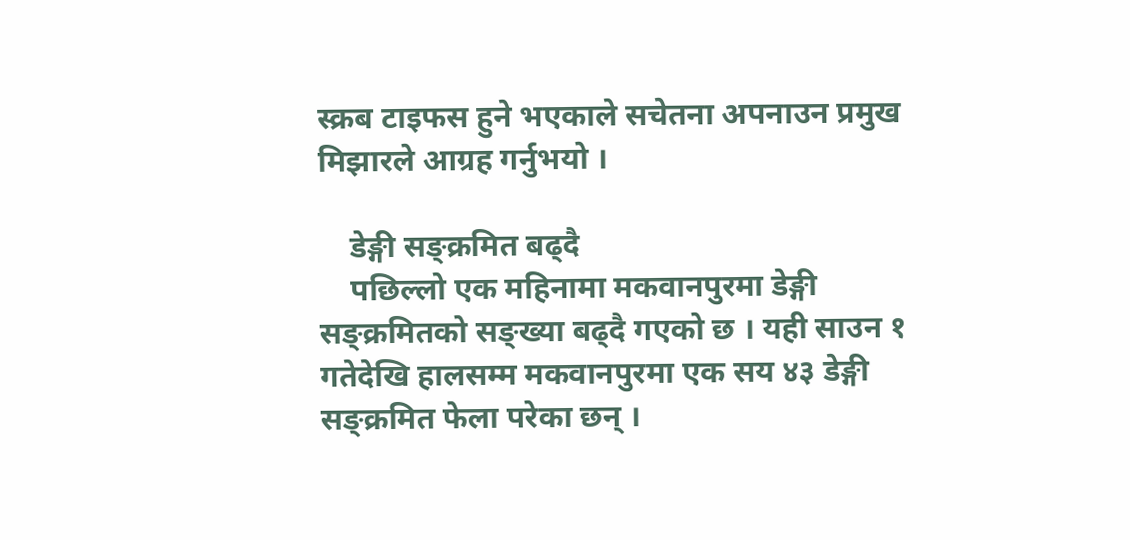स्क्रब टाइफस हुने भएकाले सचेतना अपनाउन प्रमुख मिझारले आग्रह गर्नुभयो ।

    डेङ्गी सङ्क्रमित बढ्दै
    पछिल्लो एक महिनामा मकवानपुरमा डेङ्गी सङ्क्रमितको सङ्ख्या बढ्दै गएको छ । यही साउन १ गतेदेखि हालसम्म मकवानपुरमा एक सय ४३ डेङ्गी सङ्क्रमित फेला परेका छन् ।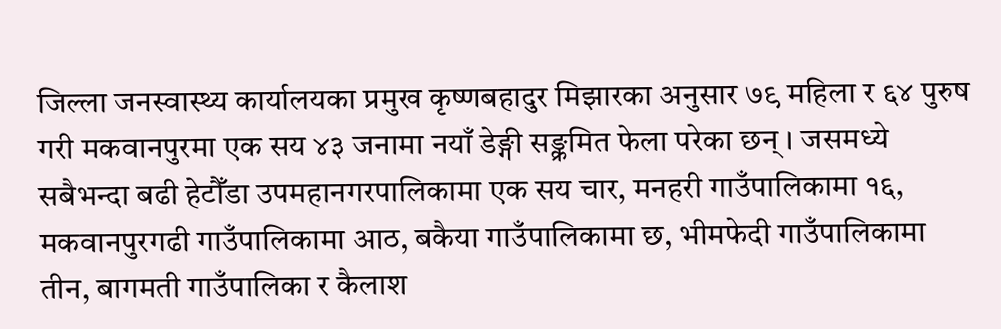जिल्ला जनस्वास्थ्य कार्यालयका प्रमुख कृष्णबहादुर मिझारका अनुसार ७९ महिला र ६४ पुरुष गरी मकवानपुरमा एक सय ४३ जनामा नयाँ डेङ्गी सङ्क्रमित फेला परेका छन् । जसमध्ये सबैभन्दा बढी हेटौँडा उपमहानगरपालिकामा एक सय चार, मनहरी गाउँपालिकामा १६, मकवानपुरगढी गाउँपालिकामा आठ, बकैया गाउँपालिकामा छ, भीमफेदी गाउँपालिकामा तीन, बागमती गाउँपालिका र कैलाश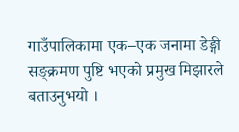गाउँपालिकामा एक–एक जनामा डेङ्गी सङ्क्रमण पुष्टि भएको प्रमुख मिझारले बताउनुभयो ।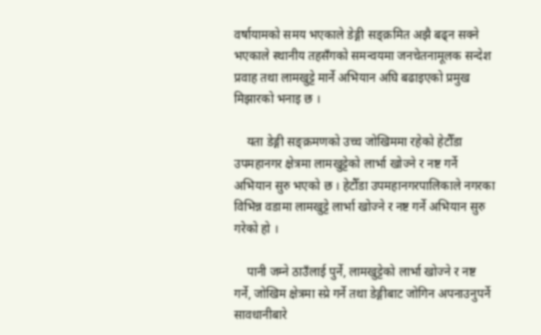वर्षायामको समय भएकाले डेङ्गी सङ्क्रमित अझै बढ्न सक्ने भएकाले स्थानीय तहसँगको समन्वयमा जनचेतनामूलक सन्देश प्रवाह तथा लामखुट्टे मार्ने अभियान अघि बढाइएको प्रमुख मिझारको भनाइ छ ।

    यता डेङ्गी सङ्क्रमणको उच्च जोखिममा रहेको हेटौँडा उपमहानगर क्षेत्रमा लामखुट्टेको लार्भा खोज्ने र नष्ट गर्ने अभियान सुरु भएको छ । हेटौँडा उपमहानगरपालिकाले नगरका विभिन्न वडामा लामखुट्टे लार्भा खोज्ने र नष्ट गर्ने अभियान सुरु गरेको हो ।

    पानी जम्ने ठाउँलाई पुर्ने, लामखुट्टेको लार्भा खोज्ने र नष्ट गर्ने, जोखिम क्षेत्रमा स्प्रे गर्ने तथा डेङ्गीबाट जोगिन अपनाउनुपर्ने सावधानीबारे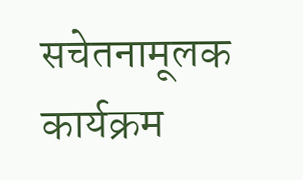सचेतनामूलक कार्यक्रम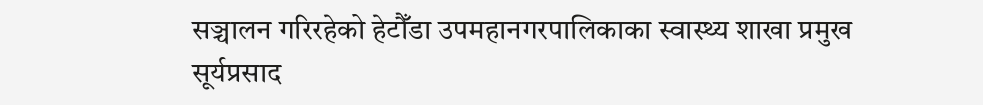सञ्चालन गरिरहेको हेटौँडा उपमहानगरपालिकाका स्वास्थ्य शाखा प्रमुख सूर्यप्रसाद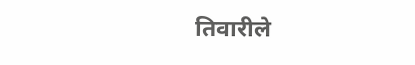तिवारीले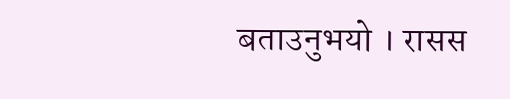बताउनुभयो । रासस